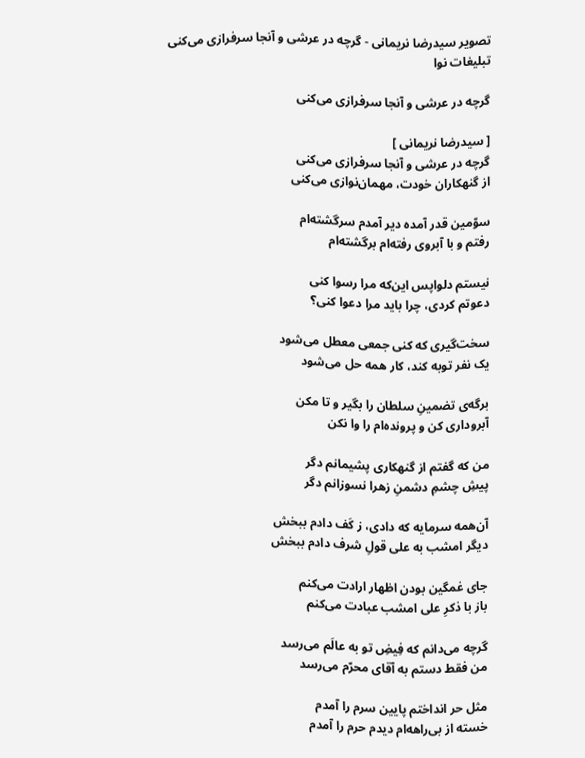تصویر سیدرضا نریمانی - گرچه در عرشی و آنجا سرفرازی می‌کنی
تبلیغات نوا

گرچه در عرشی و آنجا سرفرازی می‌کنی

[ سیدرضا نریمانی ]
گرچه در عرشی و آنجا سرفرازی می‌کنی
از گنهکاران خودت، مهمان‌نوازی می‌کنی

سوّمین قدر آمده دیر آمدم سرگشته‌ام
رفتم و با آبروی رفته‌ام برگشته‌ام

نیستم دلواپس این‌که مرا رسوا کنی
دعوتم کردی، چرا باید مرا دعوا کنی؟

سخت‌گیری که کنی جمعی معطل می‌شود
یک نفر توبه کند، کار‌ همه حل می‌شود

برگه‌ی تضمینِ سلطان را بگیر و تا مکن
آبروداری کن و پرونده‌ام را وا نکن

من که گفتم از گنهکاری پشیمانم دگر
پیشِ چشمِ دشمنِ زهرا نسوزانم دگر

آن‌همه سرمایه که دادی، ز کَف دادم ببخش
دیگر امشب به علی قولِ شرف دادم ببخش

جای غمگین بودن اظهار ارادت می‌کنم
باز با ذکرِ علی امشب عبادت می‌کنم

گرچه می‌دانم که فِیضِ تو به عالَم می‌رسد
من فقط دستم به آقای محرّم می‌رسد

مثل حر انداختم پایین سرم را آمدم
خسته از بی‌راهه‌ام دیدم حرم را آمدم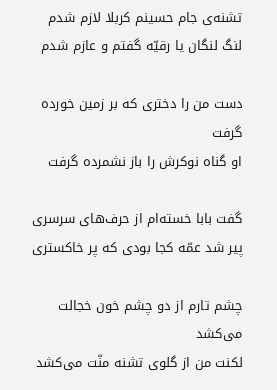تشنه‌ی جام حسینم کربلا لازم شدم
لنگ لنگان یا رقیّه گفتم و عازم شدم

دست من را دختری که بر زمین خورده گرفت
او گناه نوکرش را باز نشمرده گرفت

گفت بابا خسته‌ام از حرف‌های سرسری
پیر شد عمّه کجا بودی که پر خاکستری

چشم تارم از دو چشم خون خجالت می‌کشد
لکنت من از گلوی تشنه منّت می‌کشد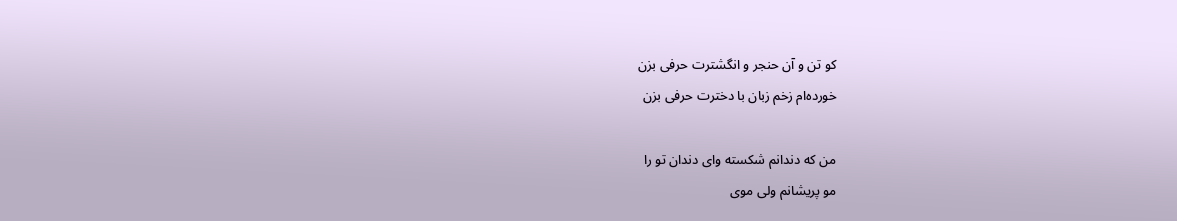کو تن و آن حنجر و انگشترت حرفی بزن
خورده‌ام زخم زبان با دخترت حرفی بزن

من که دندانم شکسته وای دندان تو را
مو پریشانم ولی موی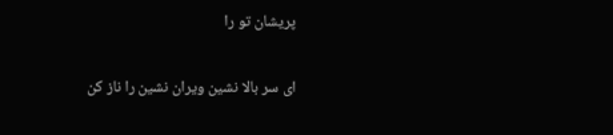پریشان تو را

ای سر بالا نشین ویران نشین را ناز کن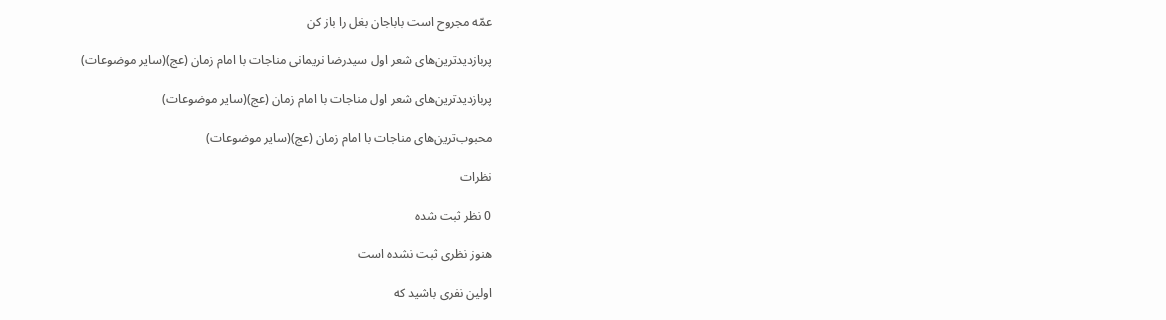عمّه مجروح است باباجان بغل را باز کن

پربازدید‌ترین‌های شعر اول سیدرضا نریمانی مناجات با امام زمان (عج)(سایر موضوعات)

پربازدید‌ترین‌های شعر اول مناجات با امام زمان (عج)(سایر موضوعات)

محبوب‌ترین‌های مناجات با امام زمان (عج)(سایر موضوعات)

نظرات

0 نظر ثبت شده

هنوز نظری ثبت نشده است

اولین نفری باشید که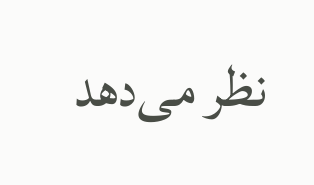نظر می‌دهد